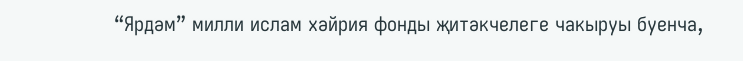“Ярдәм” милли ислам хәйрия фонды җитәкчелеге чакыруы буенча,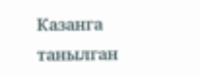Казанга танылган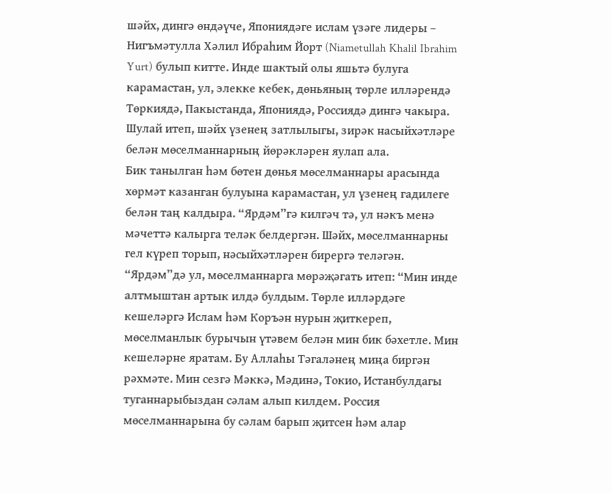шәйх, дингә өндәүче, Япониядәге ислам үзәге лидеры – Нигъмәтулла Хәлил Ибраһим Йорт (Niametullah Khalil Ibrahim Yurt) булып китте. Инде шактый олы яшьтә булуга карамастан, ул, элекке кебек, дөньяның төрле илләрендә Төркиядә, Пакыстанда, Япониядә, Россиядә дингә чакыра. Шулай итеп, шәйх үзенең затлылыгы, зирәк насыйхәтләре белән мөселманнарның йөрәкләрен яулап ала.
Бик танылган һәм бөтен дөнья мөселманнары арасында хөрмәт казанган булуына карамастан, ул үзенең гадилеге белән таң калдыра. “Ярдәм”гә килгәч тә, ул нәкъ менә мәчеттә калырга теләк белдергән. Шәйх, мөселманнарны гел күреп торып, нәсыйхәтләрен бирергә теләгән.
“Ярдәм”дә ул, мөселманнарга мөрәҗәгать итеп: “Мин инде алтмыштан артык илдә булдым. Төрле илләрдәге кешеләргә Ислам һәм Коръән нурын җиткереп, мөселманлык бурычын үтәвем белән мин бик бәхетле. Мин кешеләрне яратам. Бу Аллаһы Тәгаләнең миңа биргән рәхмәте. Мин сезгә Мәккә, Мәдинә, Токио, Истанбулдагы туганнарыбыздан сәлам алып килдем. Россия мөселманнарына бу сәлам барып җитсен һәм алар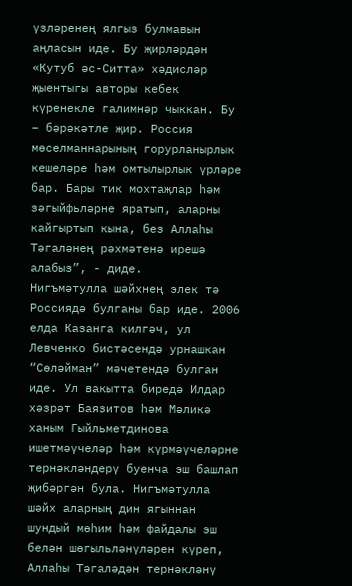үзләренең ялгыз булмавын аңласын иде. Бу җирләрдән «Кутуб әс-Ситта» хәдисләр җыентыгы авторы кебек күренекле галимнәр чыккан. Бу – бәрәкәтле җир. Россия мөселманнарының горурланырлык кешеләре һәм омтылырлык үрләре бар. Бары тик мохтаҗлар һәм зәгыйфьләрне яратып, аларны кайгыртып кына, без Аллаһы Тәгаләнең рәхмәтенә ирешә алабыз”, - диде.
Нигъмәтулла шәйхнең элек тә Россиядә булганы бар иде. 2006 елда Казанга килгәч, ул Левченко бистәсендә урнашкан “Сөләйман” мәчетендә булган иде. Ул вакытта биредә Илдар хәзрәт Баязитов һәм Мәликә ханым Гыйльметдинова ишетмәүчеләр һәм күрмәүчеләрне тернәкләндерү буенча эш башлап җибәргән була. Нигъмәтулла шәйх аларның дин ягыннан шундый мөһим һәм файдалы эш белән шөгыльләнүләрен күреп, Аллаһы Тәгаләдән тернәкләнү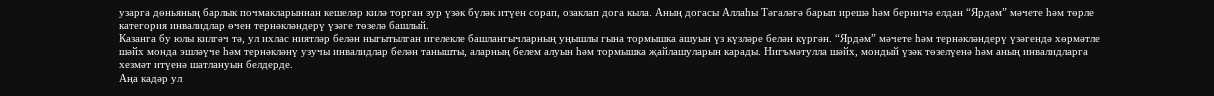узарга дөньяның барлык почмакларыннан кешеләр килә торган зур үзәк бүләк итүен сорап, озаклап дога кыла. Аның догасы Аллаһы Тәгаләгә барып ирешә һәм берничә елдан “Ярдәм” мәчете һәм төрле категория инвалидлар өчен тернәкләндерү үзәге төзелә башлый.
Казанга бу юлы килгәч тә, ул ихлас ниятләр белән ныгытылган игелекле башлангычларның уңышлы гына тормышка ашуын үз күзләре белән күргән. “Ярдәм” мәчете һәм тернәкләндерү үзәгендә хөрмәтле шәйх монда эшләүче һәм тернәкләнү узучы инвалидлар белән танышты, аларның белем алуын һәм тормышка җайлашуларын карады. Нигъмәтулла шәйх, мондый үзәк төзелүенә һәм аның инвалидларга хезмәт итүенә шатлануын белдерде.
Аңа кадәр ул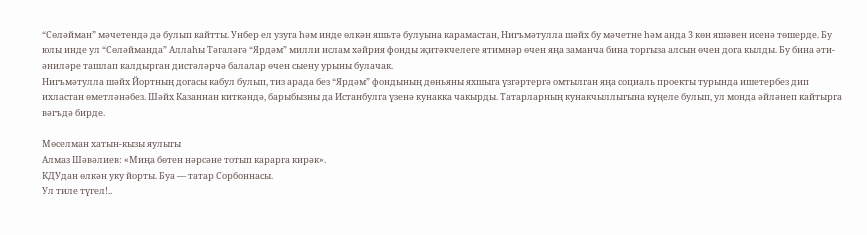“Сөләйман” мәчетендә дә булып кайтты. Унбер ел узуга һәм инде өлкән яшьтә булуына карамастан, Нигъмәтулла шәйх бу мәчетне һәм анда 3 көн яшәвен исенә төшерде. Бу юлы инде ул “Сөләйманда” Аллаһы Тәгаләгә “Ярдәм” милли ислам хәйрия фонды җитәкчелеге ятимнәр өчен яңа заманча бина торгыза алсын өчен дога кылды. Бу бина әти-әниләре ташлап калдырган дистәләрчә балалар өчен сыену урыны булачак.
Нигъмәтулла шәйх Йортның догасы кабул булып, тиз арада без “Ярдәм” фондының дөньяны яхшыга үзгәртергә омтылган яңа социаль проекты турында ишетербез дип ихластан өметләнәбез. Шәйх Казаннан киткәндә, барыбызны да Истанбулга үзенә кунакка чакырды. Татарларның кунакчыллыгына күңеле булып, ул монда әйләнеп кайтырга вәгъдә бирде.

Мөселман хатын-кызы яулыгы
Алмаз Шәвәлиев: «Миңа бөтен нәрсәне тотып карарга кирәк».
КДУдан өлкән уку йорты. Буа — татар Сорбоннасы.
Ул тиле түгел!..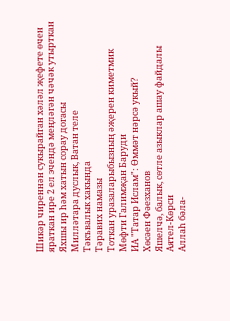Шикәр чиреннән сукырайган хәләл җефете өчен яраткан ире 2 ел эчендә меңләгән чәчәк утырткан
Яхшы ир һәм хатын сорау догасы
Милләтара дуслык, Ватан теле
Тәкъвалык хакында
Тәравих намазы
Тоткан уразаларыбызның әҗерен киметмик
Мөфти Галимҗан Баруди
ИА "Татар Ислам": Өммәт нәрсә укый?
Хөсәен Фәезханов
Яшелчә, балык, сөтле азыклар ашау файдалы
Аятел-Көрси
Аллаһ бәла-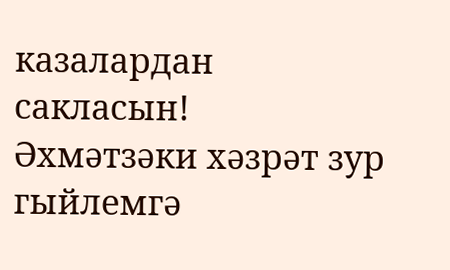казалардан сакласын!
Әхмәтзәки хәзрәт зур гыйлемгә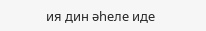ия дин әһеле иде